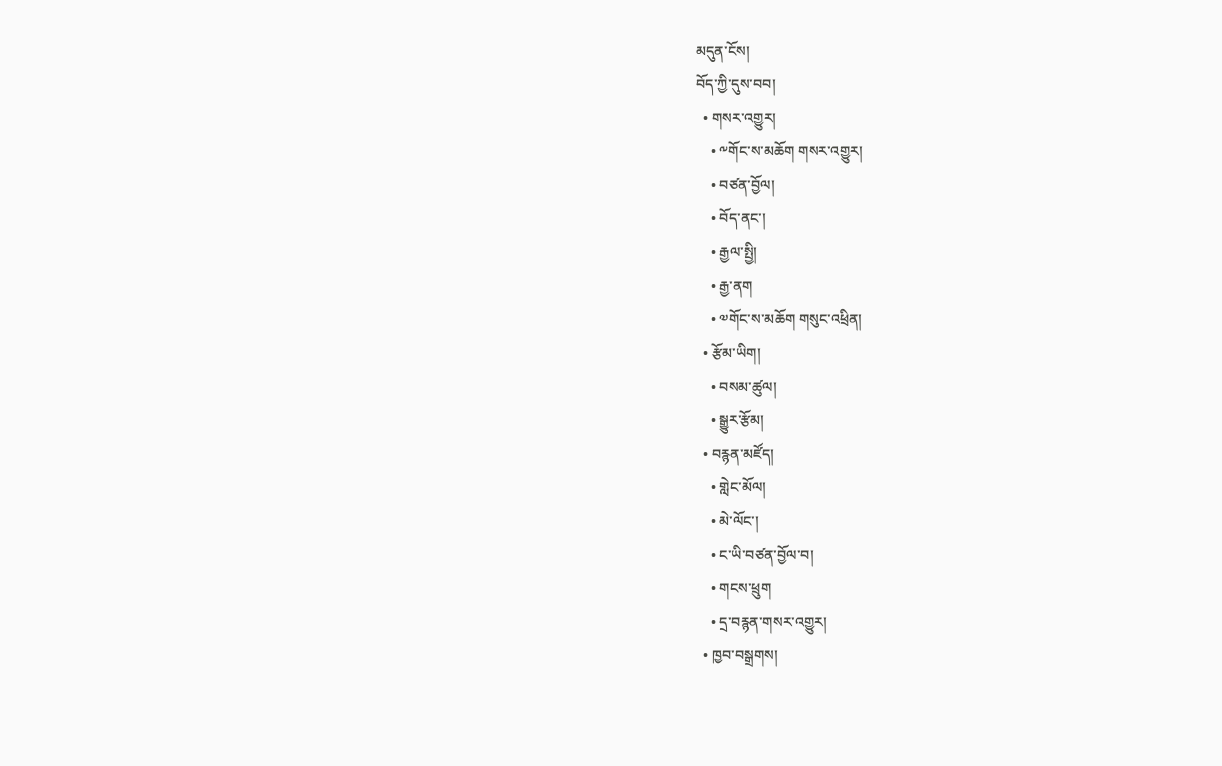མདུན་ངོས།
བོད་ཀྱི་དུས་བབ།
  • གསར་འགྱུར།
    • ༸གོང་ས་མཆོག གསར་འགྱུར།
    • བཙན་བྱོལ།
    • བོད་ནང་།
    • རྒྱལ་སྤྱི།
    • རྒྱ་ནག
    • ༧གོང་ས་མཆོག གསུང་འཕྲིན།
  • རྩོམ་ཡིག།
    • བསམ་ཚུལ།
    • སྒྱུར་རྩོམ།
  • བརྙན་མཛོད།
    • གླེང་མོལ།
    • མེ་ལོང་།
    • ང་ཡི་བཙན་བྱོལ་བ།
    • གངས་ཕྲུག
    • དྲ་བརྙན་གསར་འགྱུར།
  • ཁྱབ་བསྒྲགས།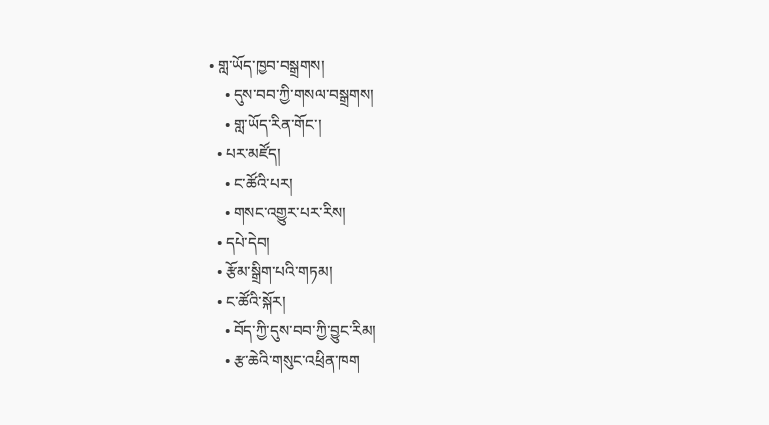• གླ་ཡོད་ཁྱབ་བསྒྲགས།
    • དུས་བབ་ཀྱི་གསལ་བསྒྲགས།
    • གླ་ཡོད་རིན་གོང་།
  • པར་མཛོད།
    • ང་ཚོའི་པར།
    • གསང་འགྱུར་པར་རིས།
  • དཔེ་དེབ།
  • རྩོམ་སྒྲིག་པའི་གཏམ།
  • ང་ཚོའི་སྐོར།
    • བོད་ཀྱི་དུས་བབ་ཀྱི་བྱུང་རིམ།
    • རྩ་ཆེའི་གསུང་འཕྲིན་ཁག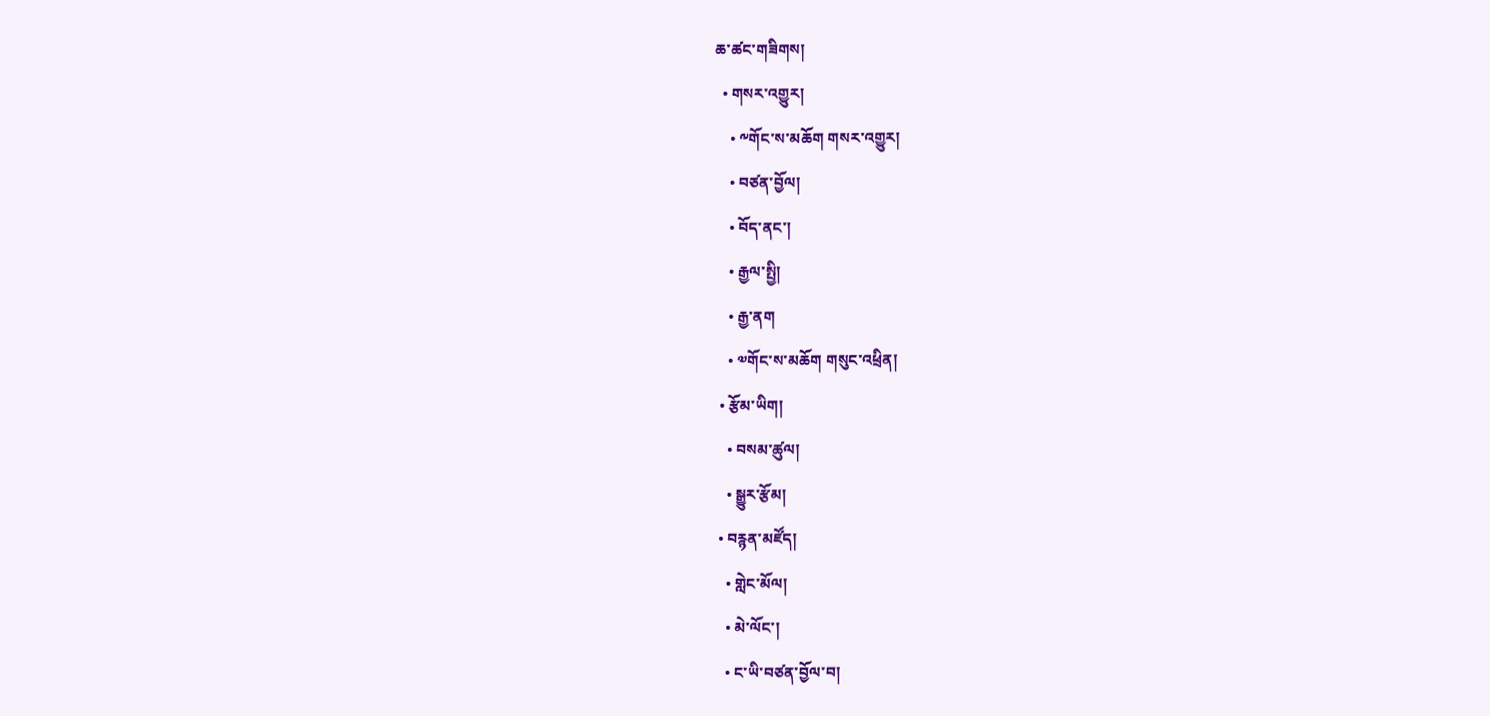ཆ་ཚང་གཟིགས།
  • གསར་འགྱུར།
    • ༸གོང་ས་མཆོག གསར་འགྱུར།
    • བཙན་བྱོལ།
    • བོད་ནང་།
    • རྒྱལ་སྤྱི།
    • རྒྱ་ནག
    • ༧གོང་ས་མཆོག གསུང་འཕྲིན།
  • རྩོམ་ཡིག།
    • བསམ་ཚུལ།
    • སྒྱུར་རྩོམ།
  • བརྙན་མཛོད།
    • གླེང་མོལ།
    • མེ་ལོང་།
    • ང་ཡི་བཙན་བྱོལ་བ།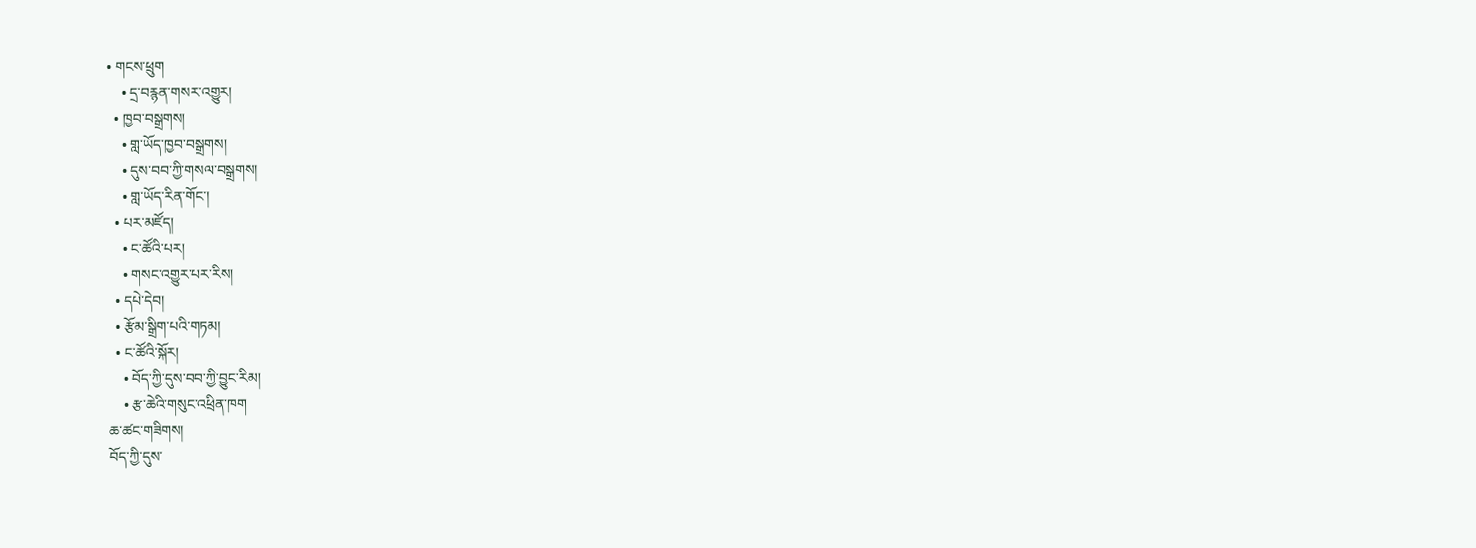• གངས་ཕྲུག
    • དྲ་བརྙན་གསར་འགྱུར།
  • ཁྱབ་བསྒྲགས།
    • གླ་ཡོད་ཁྱབ་བསྒྲགས།
    • དུས་བབ་ཀྱི་གསལ་བསྒྲགས།
    • གླ་ཡོད་རིན་གོང་།
  • པར་མཛོད།
    • ང་ཚོའི་པར།
    • གསང་འགྱུར་པར་རིས།
  • དཔེ་དེབ།
  • རྩོམ་སྒྲིག་པའི་གཏམ།
  • ང་ཚོའི་སྐོར།
    • བོད་ཀྱི་དུས་བབ་ཀྱི་བྱུང་རིམ།
    • རྩ་ཆེའི་གསུང་འཕྲིན་ཁག
ཆ་ཚང་གཟིགས།
བོད་ཀྱི་དུས་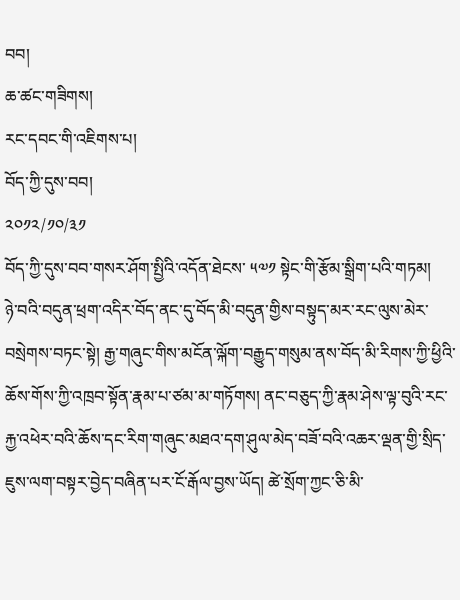བབ།
ཆ་ཚང་གཟིགས།
རང་དབང་གི་འཇིགས་པ།
བོད་ཀྱི་དུས་བབ།
༢༠༡༢/༡༠/༣༡
བོད་ཀྱི་དུས་བབ་གསར་ཤོག་སྤྱིའི་འདོན་ཐེངས་ ༥༧༡ སྟེང་གི་རྩོམ་སྒྲིག་པའི་གཏམ།
ཉེ་བའི་བདུན་ཕྲག་འདིར་བོད་ནང་དུ་བོད་མི་བདུན་གྱིས་བསྟུད་མར་རང་ལུས་མེར་བསྲེགས་བཏང་སྟེ། རྒྱ་གཞུང་གིས་མངོན་ལྐོག་བརྒྱུད་གསུམ་ནས་བོད་མི་རིགས་ཀྱི་ཕྱིའི་ཆོས་གོས་ཀྱི་འཁྲབ་སྟོན་རྣམ་པ་ཙམ་མ་གཏོགས། ནང་བཅུད་ཀྱི་རྣམ་ཤེས་ལྟ་བུའི་རང་རྐྱ་འཕེར་བའི་ཆོས་དང་རིག་གཞུང་མཐའ་དག་ཤུལ་མེད་བཟོ་བའི་འཆར་ལྡན་གྱི་སྲིད་ཇུས་ལག་བསྟར་བྱེད་བཞིན་པར་ངོ་རྒོལ་བྱས་ཡོད། ཚེ་སྲོག་ཀྱང་ཅི་མི་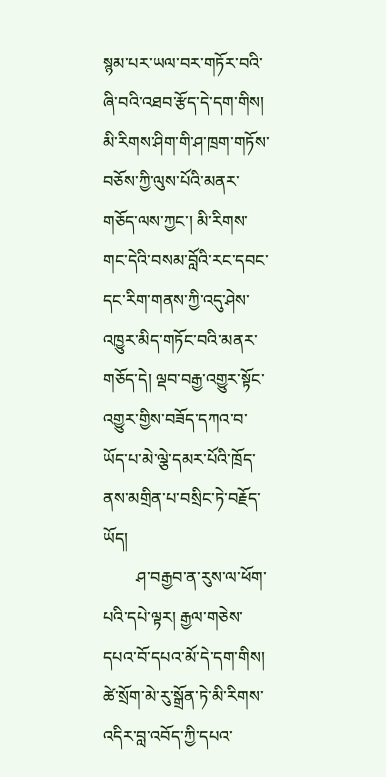སྙམ་པར་ཡལ་བར་གཏོར་བའི་ཞི་བའི་འཐབ་རྩོད་དེ་དག་གིས། མི་རིགས་ཤིག་གི་ཤ་ཁྲག་གཏོས་བཅོས་ཀྱི་ལུས་པོའི་མནར་གཅོད་ལས་ཀྱང་། མི་རིགས་གང་དེའི་བསམ་བློའི་རང་དབང་དང་རིག་གནས་ཀྱི་འདུ་ཤེས་འཁྱུར་མིད་གཏོང་བའི་མནར་གཅོད་དེ། ལྡབ་བརྒྱ་འགྱུར་སྟོང་འགྱུར་གྱིས་བཟོད་དཀའ་བ་ཡོད་པ་མེ་ལྕེ་དམར་པོའི་ཁྲོད་ནས་མགྲིན་པ་བསྲིང་ཏེ་བརྗོད་ཡོད།
        ཤ་བརྒྱབ་ན་རུས་ལ་ཕོག་པའི་དཔེ་ལྟར། རྒྱལ་གཅེས་དཔའ་བོ་དཔའ་མོ་དེ་དག་གིས།  ཚེ་སྲོག་མེ་རུ་སྒྲོན་ཏེ་མི་རིགས་འདིར་བླ་འབོད་ཀྱི་དཔའ་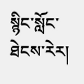སྙིང་སློང་ཐེངས་རེར།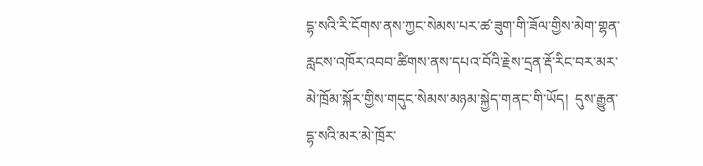དྷ་སའི་རི་ངོགས་ནས་ཀྱང་སེམས་པར་ཚ་ཟུག་གི་ཟོལ་གྱིས་མེག་གྷན་རླངས་འཁོར་འབབ་ཚིགས་ནས་དཔའ་བོའི་རྗེས་དྲན་རྡོ་རིང་བར་མར་མེ་ཁྲོམ་སྐོར་གྱིས་གདུང་སེམས་མཉམ་སྐྱེད་གནང་གི་ཡོད།  དུས་རྒྱུན་དྷ་སའི་མར་མེ་ཁྲོར་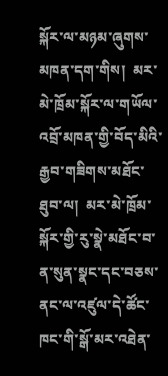སྐོར་ལ་མཉམ་ཞུགས་མཁན་དག་གིས།  མར་མེ་ཁྲོམ་སྐོར་ལ་གཡོལ་འབྲོ་མཁན་གྱི་བོད་མིའི་རྒྱབ་གཟིགས་མཐོང་ཐུབ་ལ།  མར་མེ་ཁྲོམ་སྐོར་གྱི་རུ་སྣེ་མཐོང་བ་ན་སུན་སྣང་དང་བཅས་ནང་ལ་འཛུལ་དེ་ཚོང་ཁང་གི་སྒོ་མར་འཐེན་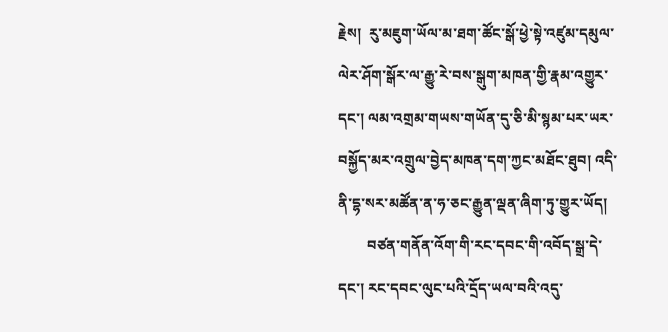རྗེས།  རུ་མཇུག་ཡོལ་མ་ཐག་ཚོང་སྒོ་ཕྱེ་སྟེ་འཛུམ་དམུལ་ལེར་ཤོག་སྒོར་ལ་རྒྱུ་རེ་བས་སྒུག་མཁན་གྱི་རྣམ་འགྱུར་དང་། ལམ་འགྲམ་གཡས་གཡོན་དུ་ཅི་མི་སྙམ་པར་ཡར་བསྐྱོད་མར་འགྲུལ་བྱེད་མཁན་དག་ཀྱང་མཐོང་ཐུབ། འདི་ནི་དྷ་སར་མཚོན་ན་ཧ་ཅང་རྒྱུན་ལྡན་ཞིག་ཏུ་གྱུར་ཡོད།
        བཙན་གནོན་འོག་གི་རང་དབང་གི་འབོད་སྒྲ་དེ་དང་། རང་དབང་ལུང་པའི་དྲོད་ཡལ་བའི་འདུ་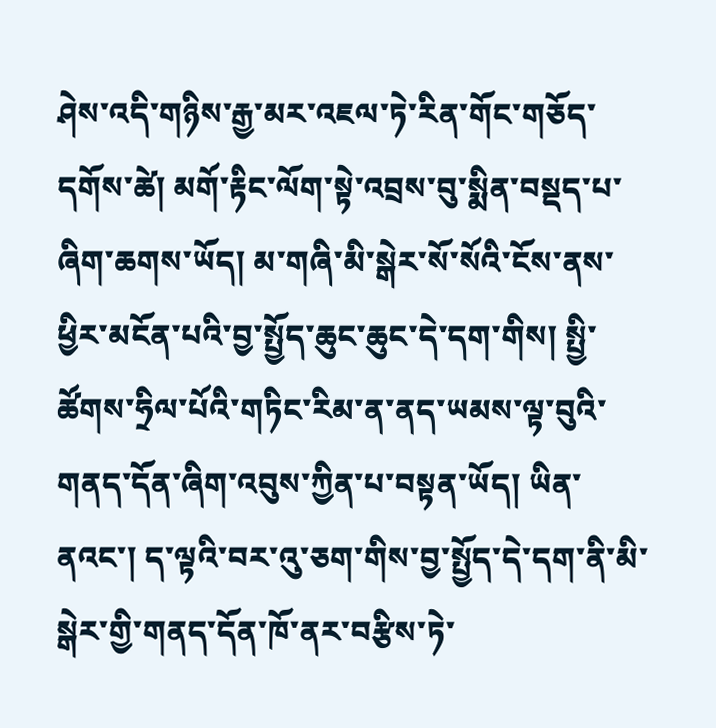ཤེས་འདི་གཉིས་རྒྱ་མར་འཇལ་ཏེ་རིན་གོང་གཅོད་དགོས་ཚེ། མགོ་རྟིང་ལོག་སྟེ་འབྲས་བུ་སྨིན་བསྡད་པ་ཞིག་ཆགས་ཡོད། མ་གཞི་མི་སྒེར་སོ་སོའི་ངོས་ནས་ཕྱིར་མངོན་པའི་བྱ་སྤྱོད་ཆུང་ཆུང་དེ་དག་གིས། སྤྱི་ཚོགས་ཧྲིལ་པོའི་གཏིང་རིམ་ན་ནད་ཡམས་ལྟ་བུའི་གནད་དོན་ཞིག་འབུས་ཀྱིན་པ་བསྟན་ཡོད། ཡིན་ནའང་། ད་ལྟའི་བར་འུ་ཅག་གིས་བྱ་སྤྱོད་དེ་དག་ནི་མི་སྒེར་གྱི་གནད་དོན་ཁོ་ནར་བརྩིས་ཏེ་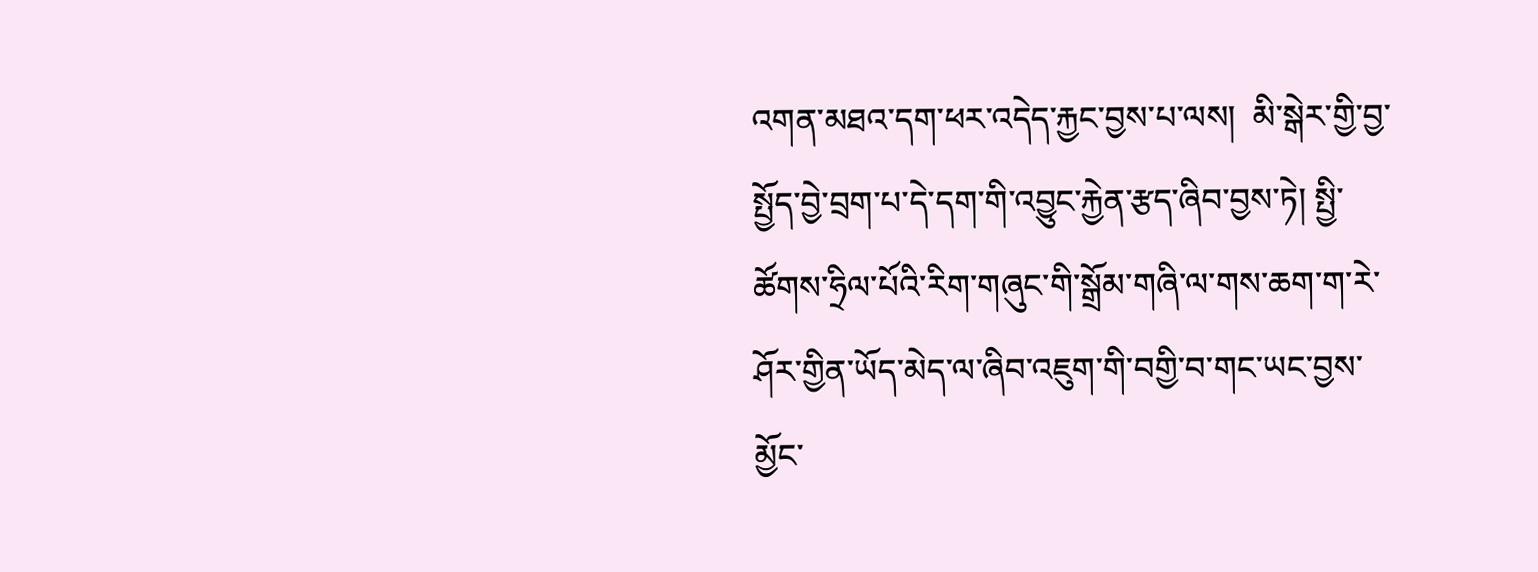འགན་མཐའ་དག་ཕར་འདེད་རྐྱང་བྱས་པ་ལས།  མི་སྒེར་གྱི་བྱ་སྤྱོད་བྱེ་བྲག་པ་དེ་དག་གི་འབྱུང་རྐྱེན་རྩད་ཞིབ་བྱས་ཏེ། སྤྱི་ཚོགས་ཧྲིལ་པོའི་རིག་གཞུང་གི་སྒྲོམ་གཞི་ལ་གས་ཆག་ག་རེ་ཤོར་གྱིན་ཡོད་མེད་ལ་ཞིབ་འཇུག་གི་བགྱི་བ་གང་ཡང་བྱས་མྱོང་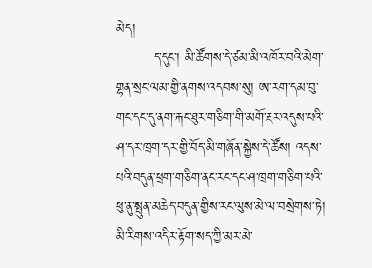མེད།
        ད་དུང་། མི་ཚོགས་དེ་ཙམ་མི་འཁོར་བའི་མེག་གྷན་སྲང་ལམ་གྱི་ནགས་འདབས་སུ། ཨ་རག་དམ་བུ་གང་དང་དུ་ནག་རྐང་ཐུར་གཅིག་གི་མགོ་རྔར་འདུས་པའི་ཤ་དར་ཁྲག་དར་གྱི་བོད་མི་གཞོན་སྐྱེས་དེ་ཚོས། འདས་པའི་བདུན་ཕྲག་གཅིག་ནང་རང་དང་ཤ་ཁྲག་གཅིག་པའི་ཕུ་ནུ་སྤུན་མཆེད་བདུན་གྱིས་རང་ལུས་མེ་ལ་བསྲེགས་ཏེ། མི་རིགས་འདིར་རྟོག་སད་ཀྱི་མར་མེ་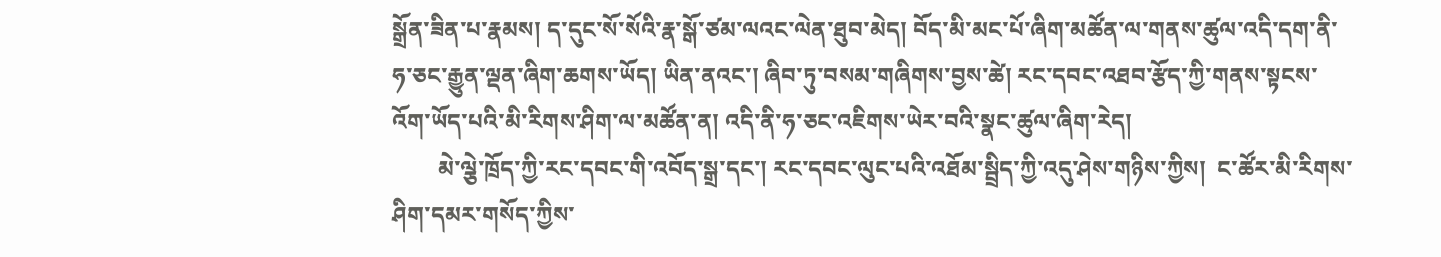སྒྲོན་ཟིན་པ་རྣམས། ད་དུང་སོ་སོའི་རྣ་སྒོ་ཙམ་ལའང་ལེན་ཐུབ་མེད། བོད་མི་མང་པོ་ཞིག་མཚོན་ལ་གནས་ཚུལ་འདི་དག་ནི་ཧ་ཅང་རྒྱུན་ལྡན་ཞིག་ཆགས་ཡོད། ཡིན་ནའང་། ཞིབ་ཏུ་བསམ་གཞིགས་བྱས་ཚེ། རང་དབང་འཐབ་རྩོད་ཀྱི་གནས་སྟངས་འོག་ཡོད་པའི་མི་རིགས་ཤིག་ལ་མཚོན་ན། འདི་ནི་ཧ་ཅང་འཇིགས་ཡེར་བའི་སྣང་ཚུལ་ཞིག་རེད།
        མེ་ལྕེ་ཁྲོད་ཀྱི་རང་དབང་གི་འབོད་སྒྲ་དང་། རང་དབང་ལུང་པའི་འཐོམ་སྦྲིད་ཀྱི་འདུ་ཤེས་གཉིས་ཀྱིས།  ང་ཚོར་མི་རིགས་ཤིག་དམར་གསོད་ཀྱིས་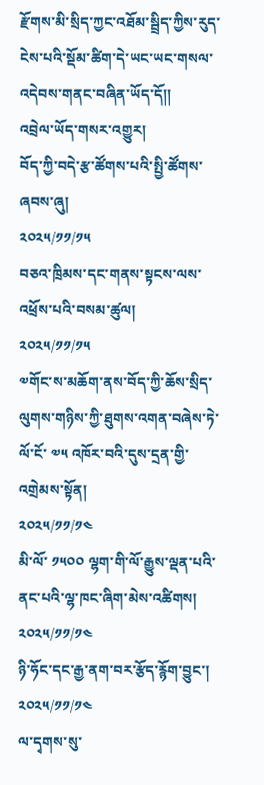རྫོགས་མི་སྲིད་ཀྱང་འཐོམ་སྦྲིད་ཀྱིས་རུད་ངེས་པའི་སྡོམ་ཚིག་དེ་ཡང་ཡང་གསལ་འདེབས་གནང་བཞིན་ཡོད་དོ།།
འབྲེལ་ཡོད་གསར་འགྱུར།
བོད་ཀྱི་བདེ་རྩ་ཚོགས་པའི་སྤྱི་ཚོགས་ཞབས་ཞུ།
༢༠༢༥/༡༡/༡༥
བཅའ་ཁྲིམས་དང་གནས་སྟངས་ལས་འཕྲོས་པའི་བསམ་ཚུལ།
༢༠༢༥/༡༡/༡༥
༧གོང་ས་མཆོག་ནས་བོད་ཀྱི་ཆོས་སྲིད་ལུགས་གཉིས་ཀྱི་ཐུགས་འགན་བཞེས་ཏེ་ལོ་ངོ་ ༧༥ འཁོར་བའི་དུས་དྲན་གྱི་འགྲེམས་སྟོན།
༢༠༢༥/༡༡/༡༤
མི་ལོ་ ༡༥༠༠ ལྷག་གི་ལོ་རྒྱུས་ལྡན་པའི་ནང་པའི་ལྷ་ཁང་ཞིག་མེས་འཚིགས།
༢༠༢༥/༡༡/༡༤
ཉི་ཧོང་དང་རྒྱ་ནག་བར་རྩོད་རྙོག་བྱུང་།
༢༠༢༥/༡༡/༡༤
ལ་དྭགས་སུ་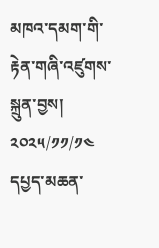མཁའ་དམག་གི་རྟེན་གཞི་འཛུགས་སྐྲུན་བྱས།
༢༠༢༥/༡༡/༡༤
དཔྱད་མཆན་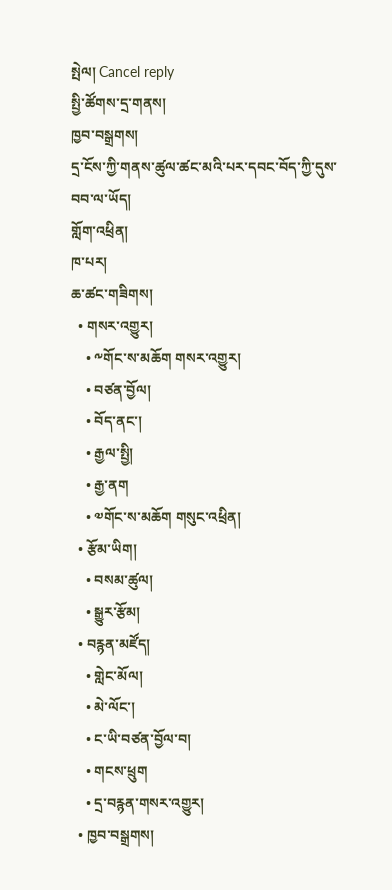སྤེལ། Cancel reply
སྤྱི་ཚོགས་དྲ་གནས།
ཁྱབ་བསྒྲགས།
དྲ་ངོས་ཀྱི་གནས་ཚུལ་ཚང་མའི་པར་དབང་བོད་ཀྱི་དུས་བབ་ལ་ཡོད།
གློག་འཕྲིན།
ཁ་པར།
ཆ་ཚང་གཟིགས།
  • གསར་འགྱུར།
    • ༸གོང་ས་མཆོག གསར་འགྱུར།
    • བཙན་བྱོལ།
    • བོད་ནང་།
    • རྒྱལ་སྤྱི།
    • རྒྱ་ནག
    • ༧གོང་ས་མཆོག གསུང་འཕྲིན།
  • རྩོམ་ཡིག།
    • བསམ་ཚུལ།
    • སྒྱུར་རྩོམ།
  • བརྙན་མཛོད།
    • གླེང་མོལ།
    • མེ་ལོང་།
    • ང་ཡི་བཙན་བྱོལ་བ།
    • གངས་ཕྲུག
    • དྲ་བརྙན་གསར་འགྱུར།
  • ཁྱབ་བསྒྲགས།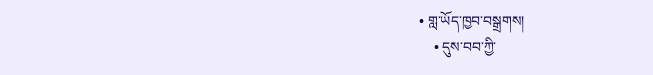• གླ་ཡོད་ཁྱབ་བསྒྲགས།
    • དུས་བབ་ཀྱི་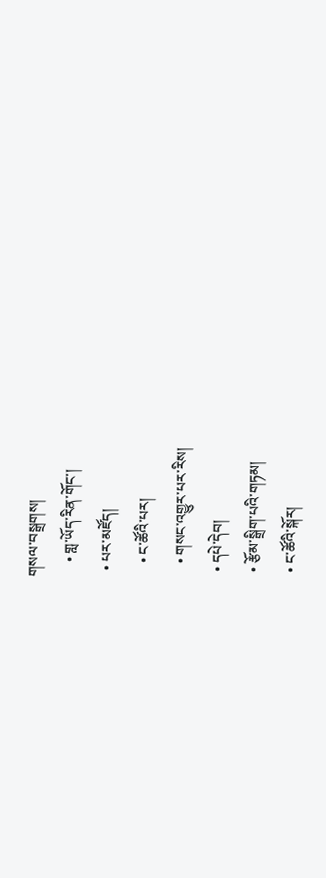གསལ་བསྒྲགས།
    • གླ་ཡོད་རིན་གོང་།
  • པར་མཛོད།
    • ང་ཚོའི་པར།
    • གསང་འགྱུར་པར་རིས།
  • དཔེ་དེབ།
  • རྩོམ་སྒྲིག་པའི་གཏམ།
  • ང་ཚོའི་སྐོར།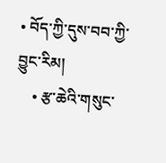• བོད་ཀྱི་དུས་བབ་ཀྱི་བྱུང་རིམ།
    • རྩ་ཆེའི་གསུང་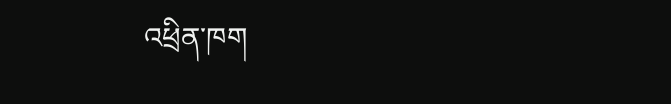འཕྲིན་ཁག